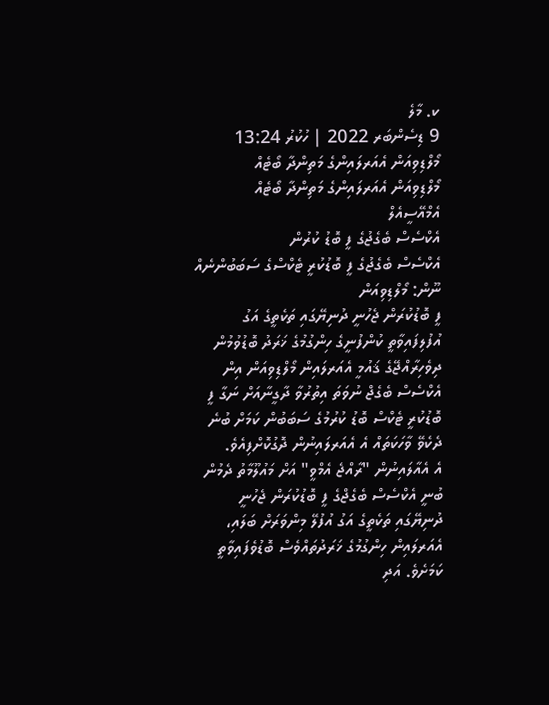ކ. މާލެ
9 ޑިސެންބަރ 2022 | ހުކުރު 13:24
މޯލްޑިވިއަން އެއަރލައިންގެ މަތިންދާ ބޯޓެއް
މޯލްޑިވިއަން އެއަރލައިންގެ މަތިންދާ ބޯޓެއް
އެމްއޭސީއެލް
އެކްސެސް ބެގެޖުގެ ފީ ބޮޑު ކުރުން
އެކްސެސް ބެގެޖުގެ ފީ ބޮޑުކުރީ ޓެކްސްގެ ސަބަބުންނެއް ނޫން: މޯލްޑިވިއަން
ފީ ބޮޑުކުރަން ޖެހުނީ ދުނިޔޭގައި ތަކެތީގެ އަގު އުފުލިފައިވާތީ ކުންފުނީގެ ހިންގުމުގެ ޚަރަދު ބޮޑުވުމުން
ދިވެހިރާއްޖޭގެ ޤައުމީ އެއަރލައިން މޯލްޑިވިއަން އިން އެކްސެސް ބެގެޖް ނުވަތަ އިތުރުވާ ދާގީނާއަށް ނަގާ ފީ ބޮޑުކުރީ ޓެކްސް ބޮޑު ކުރުމުގެ ސަބަބުން ކަމަށް ބުނެ ދެކެވޭ ވާހަކަތައް އެ އެއަރލައިނުން ދޮގުކޮށްފިއެވެ.
އެ އެއާލައިނުން "ރާއްޖެ އެމްވީ" އަށް މައުލޫމާތު ދެމުން ބުނީ އެކްސެސް ބެގެޖްގެ ފީ ބޮޑުކުރަން ޖެހުނީ ދުނިޔޭގައި ތަކެތީގެ އަގު އުފުލޭ މިންވަރަށް ބަލައި، އެއަރލައިން ހިންގުމުގެ ޚަރަދުތައްވެސް ބޮޑުވެފައިވާތީ ކަމަށެވެ. އަދި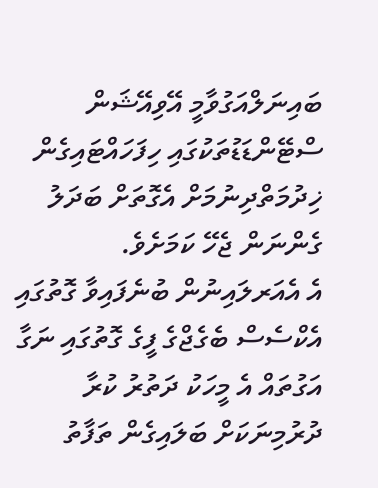ބައިނަލްއަގުވާމީ އޭވިއޭޝަން ސްޓޭންޑަޑުތަކުގައި ހިފަހައްޓައިގެން ޚިދުމަތްދިނުމަށް އެގޮތަށް ބަދަލު ގެންނަން ޖެހޭ ކަމަށެވެ.
އެ އެއަރލައިނުން ބުނެފައިވާ ގޮތުގައި އެކްސެސް ބެގެޖްގެ ފީގެ ގޮތުގައި ނަގާ އަގުތައް އެ މީހަކު ދަތުރު ކުރާ ދުރުމިނަކަށް ބަލައިގެން ތަފާތު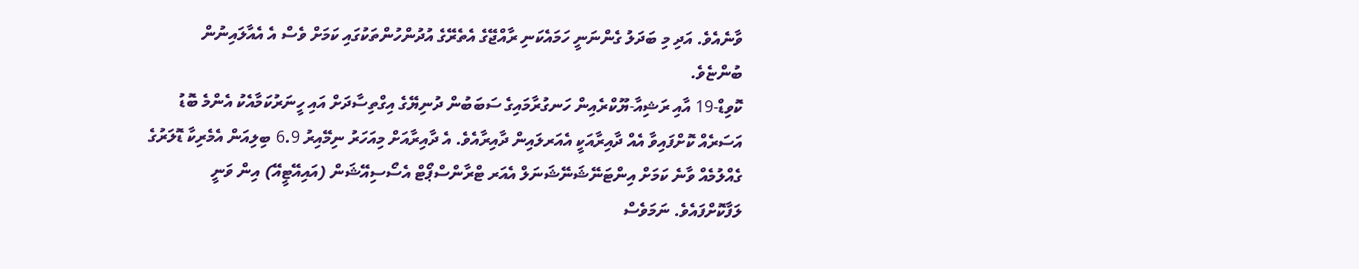ވާނެއެވެ. އަދި މި ބަދަލު ގެންނަނީ ހަމައެކަނި ރާއްޖޭގެ އެތެރޭގެ އުދުންހުންތަކުގައި ކަމަށް ވެސް އެ އެއާލައިނުން ބުންޏެވެ.
ކޮވިޑް-19 އާއި ރަޝިއާ-ޔޫކްރެއިން ހަނގުރާމައިގެ ސަބަބުން ދުނިޔޭގެ އިގްތިސާދަށް އައި ހީނަރުކަމާއެކު އެންމެ ބޮޑު އަސަރެއް ކޮށްފައިވާ އެއް ދާއިރާއަކީ އެއަރލައިން ދާއިރާއެވެ. އެ ދާއިރާއަށް މިއަހަރު ނިމޭއިރު 6.9 ބިލިއަން އެމެރިކާ ޑޮލަރުގެ ގެއްލުމެއް ވާނެ ކަމަށް އިންޓަނޭޝަނޭޝަނަލް އެއަރ ޓްރާންސްޕޯޓް އެސޯސިއޭޝަން (އައިއޭޓީއޭ) އިން ވަނީ ލަފާކޮށްފައެވެ. ނަމަވެސް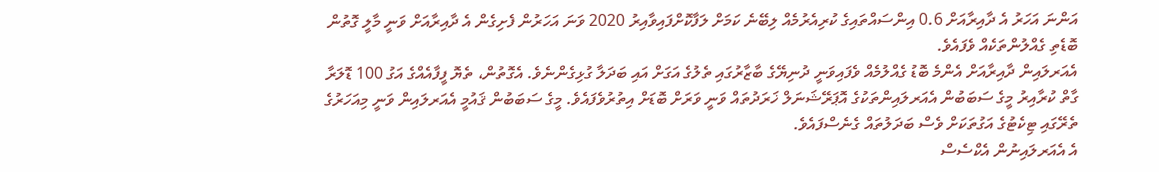އަންނަ އަހަރު އެ ދާއިރާއަށް 0.6 އިންސައްތައިގެ ކުރިއެރުމެއް ލިބޭނެ ކަމަށް ލަފާކޮށްފައިވާއިރު 2020 ވަނަ އަހަރުން ފެށިގެން އެ ދާއިރާއަށް ވަނީ މާލީ ގޮތުން ބޮޑެތި ގެއްލުންތަކެއް ވެފައެވެ.
އެއަރލައިން ދާއިރާއަށް އެންމެ ބޮޑު ގެއްލުމެއް ވެފައިވަނީ ދުނިޔޭގެ ބާޒާރުގައި ތެލުގެ އަގަށް އައި ބަދަލާ ގުޅިގެންނެވެ. އެގޮތުން، ތެޔޮ ފީފާއެއްގެ އަގު 100 ޑޮލަރާ ގާތް ކުރާއިރު މީގެ ސަބަބުން އެއަރލައިންތަކުގެ އޮޕަރޭޝަނަލް ޚަރަދުތައް ވަނީ ވަރަށް ބޮޑަށް އިތުރުވެފައެވެ. މީގެ ސަބަބުން ޤައުމީ އެއަރލައިން ވަނީ މިއަހަރުގެ ތެރޭގައި ޓިކެޓުގެ އަގުތަކަށް ވެސް ބަދަލުތައް ގެނެސްފައެވެ.
އެ އެއަރލައިނުން އެކްސެސް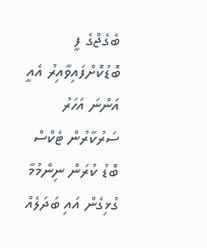ބެގެޖްގެ ފީ ބޮޑުކޮށްފައިވާއިރު އެއީ އަންނަ އަހަރު ސަރުކާރުން ޓެކްސް ބޮޑު ކުރަން ނިންމުމާ ގުޅިގެން އައި ބަދަލެއް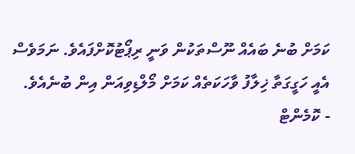ކަމަށް ބުނެ ބައެއް ނޫސްތަކުން ވަނީ ރިޕޯޓުކޮށްފައެވެ. ނަމަވެސް އެއީ ހަގީގަތާ ޚިލާފު ވާހަކަތެއް ކަމަށް މޯލްޑިވިއަން އިން ބުނެއެވެ.
- ކޮމެންޓް